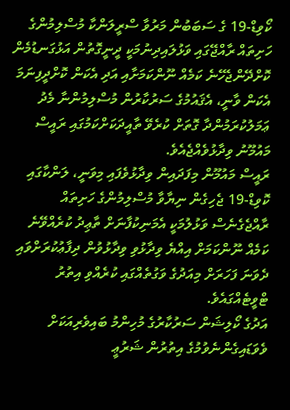ކޯވިޑް-19 ގެ ސަބަބުން މަރުވާ ސްރީލަންކާ މުސްލިމުންގެ ހަށިތައް ރާއްޖޭގައި ވަޅުލައިދިނުމަކީ ދީނީގޮތުން އަޅުގަނޑުމެން ކޮށްދޭންޖެހޭނެ ކަމެއް ނޫންކަމަށާއި އަދި އެކަން ކޮށްދީފިނަމަ އެކަން ވާނީ، އެޤައުމުގެ ސަރުކާރުން މުސްލިމުންނާ މެދު ޢަމަލުކުރަމުންދާ ގޮތަށް ކުރެވޭ ތާއީދަކަށްކަމުގައި ރައީސް މައުމޫނު ވިދާޅުވެއްޖެއެވެ.
ރައީސް މައުމޫން މިފަދައިން ވިދާޅުވެފައި މިވަނީ، ލަންކާގައި ކޮވިޑް-19 ޖެހިގެން ނިޔާވާ މުސްލިމުންގެ ހަށިތައް ރާއްޖެގެނެސް ވަޅުލުމަކީ އެމަނިކުފާނަށް ތާޢިދު ކުރެއްވޭނެ ކަމެއް ނޫންކަމަށް އިއްޔެ ވިދާޅުވި ވިދާޅުވުން ދިފާޢުކުރަށްވައި ދެވަނަ ފަހަރަށް މިއަދުގެ ވަގުތެއްގައި ކުރެއްވި އިތުރު ޓްވީޓެއްގައެވެ.
އަދުގެ ކޯލިޝަން ސަރުކާރުގެ މުހިންމު ބައިވެރިއަކަށް ވެވަޑައިގެންނެވުމުގެ އިތުރުން ޝަރުޢީ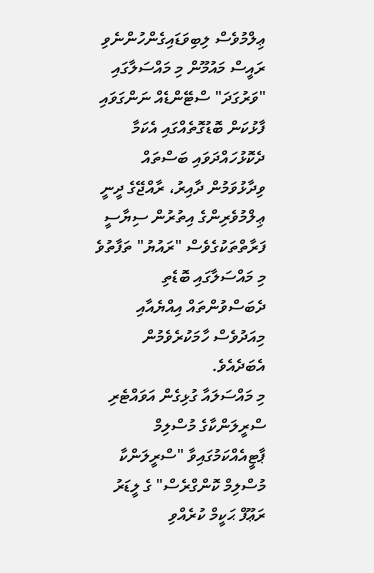ޢިލްމުވެސް ލިބިވަޑައިގެންހުންނެވި ރައީސް މައުމޫން މި މައްސަލާގައި "ވަރުގަދަ" ސްޓޭންޑެއް ނަންގަވައި ފާޅުކަން ބޮޑުގޮތެއްގައި އެކަމާ ދެކޮޅުހައްދަވައި ބަސްތައް ވިދާޅުވަމުން ދާއިރު، ރާއްޖޭގެ ދީނީ ޢިލްމުވެރިންގެ އިތުރުން ސިޔާސީ ފަރާތްތަކުގެވެސް "ރައުޔު" ތަފާތުވެ މި މައްސަލާގައި ބޮޑެތި ދެބަސްވުންތައް އިއްޔެއާއި މިއަދުވެސް ހާމަކުރެވެމުން އެބަދެއެވެ.
މި މައްސަލައާ ގުޅިގެން އަވައްޓެރި ސްރީލަންކާގެ މުސްލިމް ޕާޓީއެއްކަމުގައިވާ "ސްރީލަންކާ މުސްލިމް ކޮންގްރެސް" ގެ ލީޑަރު ރަޢޫފް ޙަކީމް ކުރެއްވި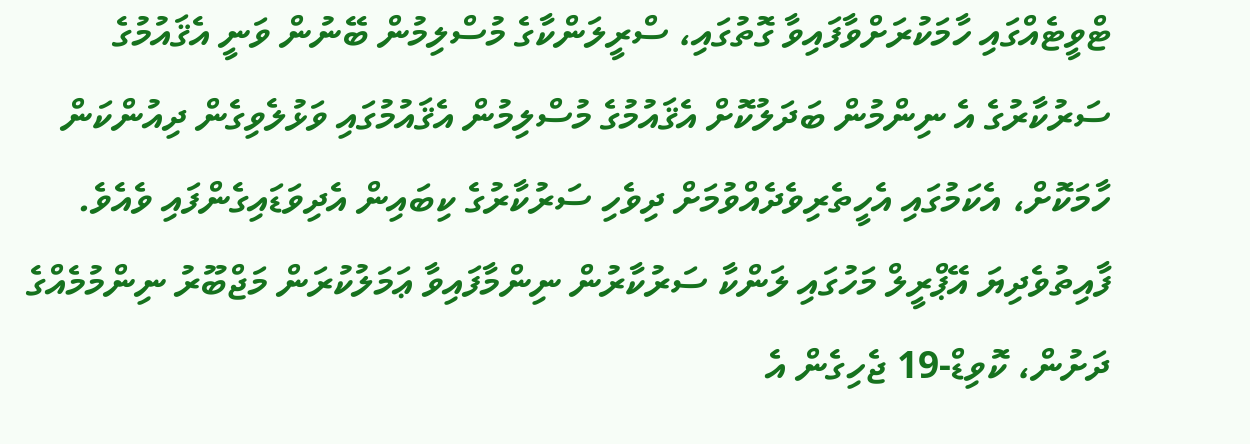ޓްވީޓެއްގައި ހާމަކުރަށްވާފައިވާ ގޮތުގައި، ސްރީލަންކާގެ މުސްލިމުން ބޭނުން ވަނީ އެޤައުމުގެ ސަރުކާރުގެ އެ ނިންމުން ބަދަލުކޮށް އެޤައުމުގެ މުސްލިމުން އެޤައުމުގައި ވަޅުލެވިގެން ދިއުންކަން ހާމަކޮށް، އެކަމުގައި އެހީތެރިވެދެއްވުމަށް ދިވެހި ސަރުކާރުގެ ކިބައިން އެދިވަޑައިގެންފައި ވެއެވެ.
ފާއިތުވެދިޔަ އޭޕްރީލް މަހުގައި ލަންކާ ސަރުކާރުން ނިންމާފައިވާ ޢަމަލުކުރަން މަޖްބޫރު ނިންމުމެއްގެ ދަށުން، ކޮވިޑް-19 ޖެހިގެން އެ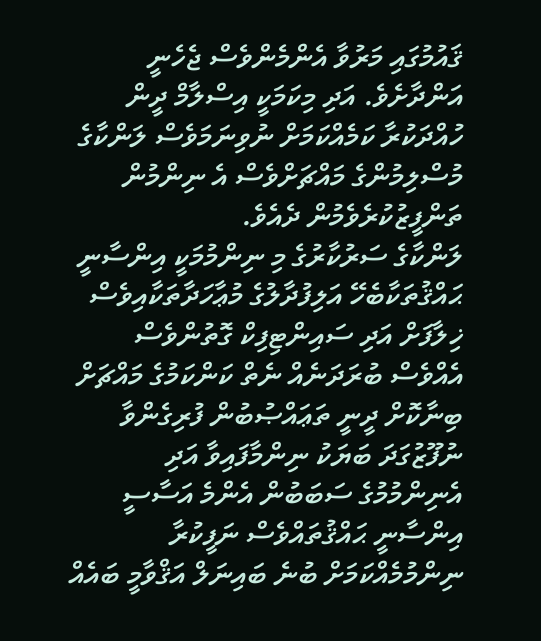ޤައުމުގައި މަރުވާ އެންމެންވެސް ޖެހެނީ އަންދާށެވެ. އަދި މިކަމަކީ އިސްލާމް ދީން ހުއްދަކުރާ ކަމެއްކަމަށް ނުވިނަމަވެސް ލަންކާގެ މުސްލިމުންގެ މައްޗަށްވެސް އެ ނިންމުން ތަންފީޒުކުރެވެމުން ދެއެވެ.
ލަންކާގެ ސަރުކާރުގެ މި ނިންމުމަކީ އިންސާނީ ޙައްޤުތަކާބެހޭ އަލިފުދާލުގެ މުޢާހަދާތަކާއިވެސް ޚިލާފަށް އަދި ސައިންޓިފިކް ގޮތުންވެސް އެއްވެސް ބުރަދަނެއް ނެތް ކަންކަމުގެ މައްޗަށް ބިނާކޮށް ދީނީ ތަޢައްޞުބުން ފުރިގެންވާ ނުފޫޒުގަދަ ބަޔަކު ނިންމާފައިވާ އަދި އެނިންމުމުގެ ސަބަބުން އެންމެ އަސާސީ އިންސާނީ ޙައްޤުތައްވެސް ނަފީކުރާ ނިންމުމެއްކަމަށް ބުނެ ބައިނަލް އަޤްވާމީ ބައެއް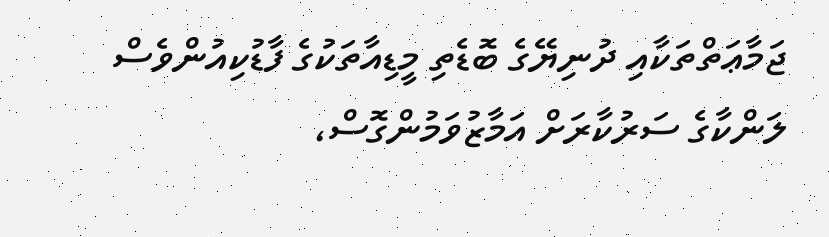ޖަމާޢަތްތަކާއި ދުނިޔޭގެ ބޮޑެތި މީޑިއާތަކުގެ ފާޑުކިއުންވެސް ލަންކާގެ ސަރުކާރަށް އަމާޒުވަމުންގޮސް،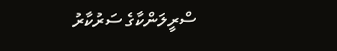ސްރީލަންކާގެ ސަރުކާރު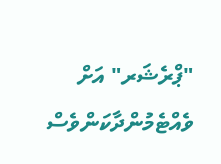"ޕްރެޝަރ" އަށް ވެއްޓެމުންދާކަންވެސް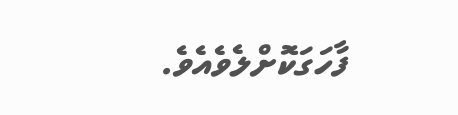ފާހަގަކޮށްލެވެއެވެ.